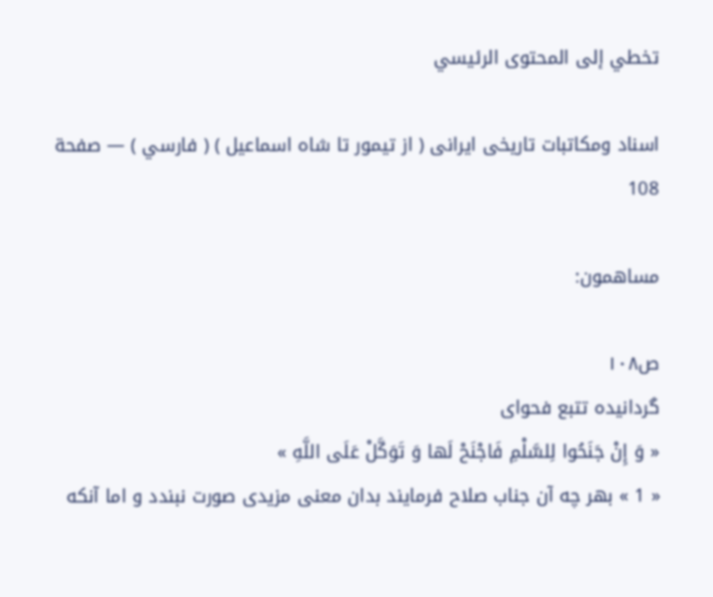تخطي إلى المحتوى الرئيسي

اسناد ومكاتبات تاريخى ايرانى ( از تيمور تا شاه اسماعيل ) ( فارسي ) — صفحة 108

مساهمون:

ص١٠٨
گردانيده تتبع فحواى
« وَ إِنْ جَنَحُوا لِلسَّلْمِ فَاجْنَحْ لَها وَ تَوَكَّلْ عَلَى اللَّهِ »
« 1 » بهر چه آن جناب صلاح فرمايند بدان معنى مزيدى صورت نبندد و اما آنكه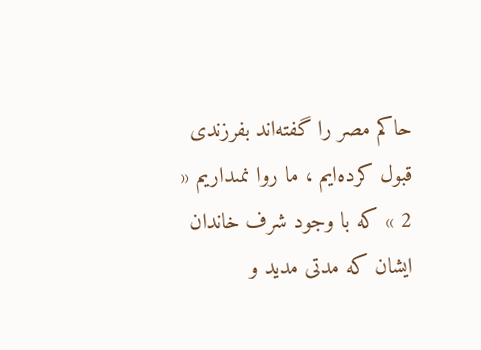حاكم مصر را گفته‌اند بفرزندى قبول كرده‌ايم ، ما روا نمىداريم « 2 » كه با وجود شرف خاندان ايشان كه مدتى مديد و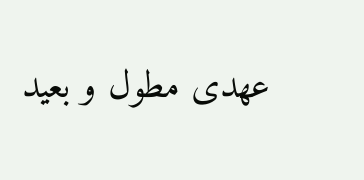عهدى مطول و بعيد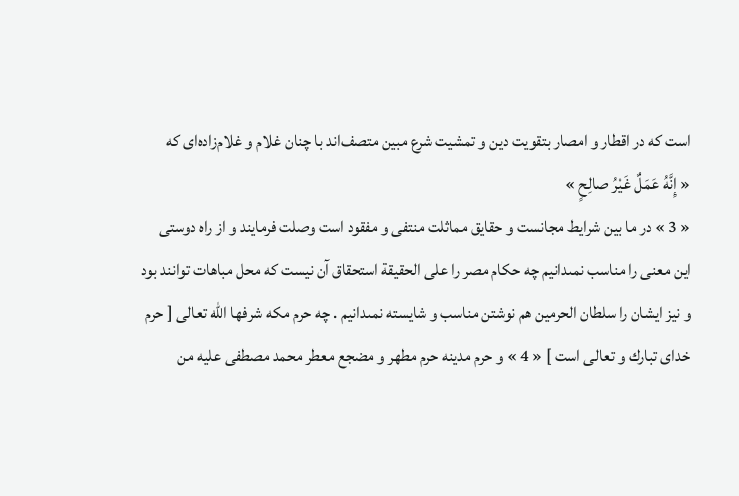است كه در اقطار و امصار بتقويت دين و تمشيت شرع مبين متصف‌اند با چنان غلام و غلام‌زاده‌اى كه
« إِنَّهُ عَمَلٌ غَيْرُ صالِحٍ »
« 3 » در ما بين شرايط مجانست و حقايق مماثلت منتفى و مفقود است وصلت فرمايند و از راه دوستى اين معنى را مناسب نمىدانيم چه حكام مصر را على الحقيقة استحقاق آن نيست كه محل مباهات توانند بود و نيز ايشان را سلطان الحرمين هم نوشتن مناسب و شايسته نمىدانيم . چه حرم مكه شرفها اللّه تعالى [ حرم خداى تبارك و تعالى است ] « 4 » و حرم مدينه حرم مطهر و مضجع معطر محمد مصطفى عليه من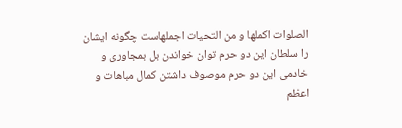الصلوات اكملها و من التحيات اجملهاست چگونه ايشان را سلطان اين دو حرم توان خواندن بل بمجاورى و خادمى اين دو حرم موصوف داشتن كمال مباهات و اعظم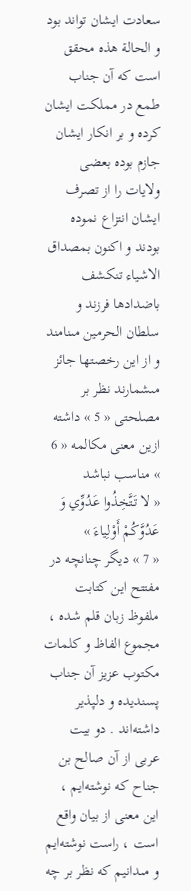سعادت ايشان تواند بود و الحالة هذه محقق است كه آن جناب طمع در مملكت ايشان كرده و بر انكار ايشان جازم بوده بعضى ولايات را از تصرف ايشان انتزاع نموده بودند و اكنون بمصداق الاشياء تنكشف باضدادها فرزند و سلطان الحرمين مىنامند و از اين رخصتها جائز مىشمارند نظر بر مصلحتى « 5 » داشته ازين معنى مكالمه « 6 » مناسب نباشد
« لا تَتَّخِذُوا عَدُوِّي وَ عَدُوَّكُمْ أَوْلِياءَ »
« 7 » ديگر چنانچه در مفتتح اين كتابت ملفوظ زبان قلم شده ، مجموع الفاظ و كلمات مكتوب عزيز آن جناب پسنديده و دلپذير داشته‌اند . دو بيت عربى از آن صالح بن جناح كه نوشته‌ايم ، اين معنى از بيان واقع است ، راست نوشته‌ايم و مىدانيم كه نظر بر چه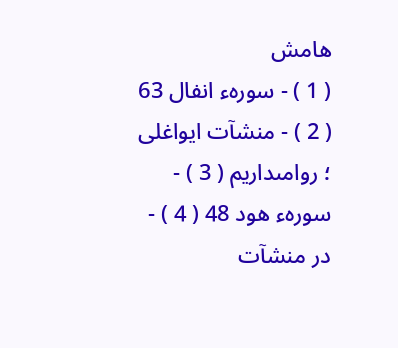هامش
( 1 ) - سورهء انفال 63 ( 2 ) - منشآت ايواغلى ؛ روامىداريم ( 3 ) - سورهء هود 48 ( 4 ) - در منشآت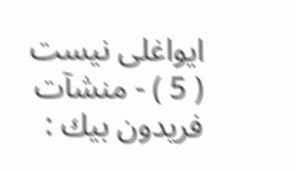ايواغلى نيست ( 5 ) - منشآت فريدون بيك :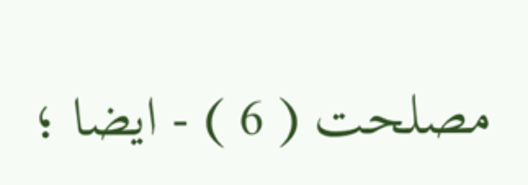مصلحت ( 6 ) - ايضا ؛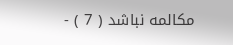مكالمه نباشد ( 7 ) -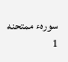سورهء ممتحنه 1